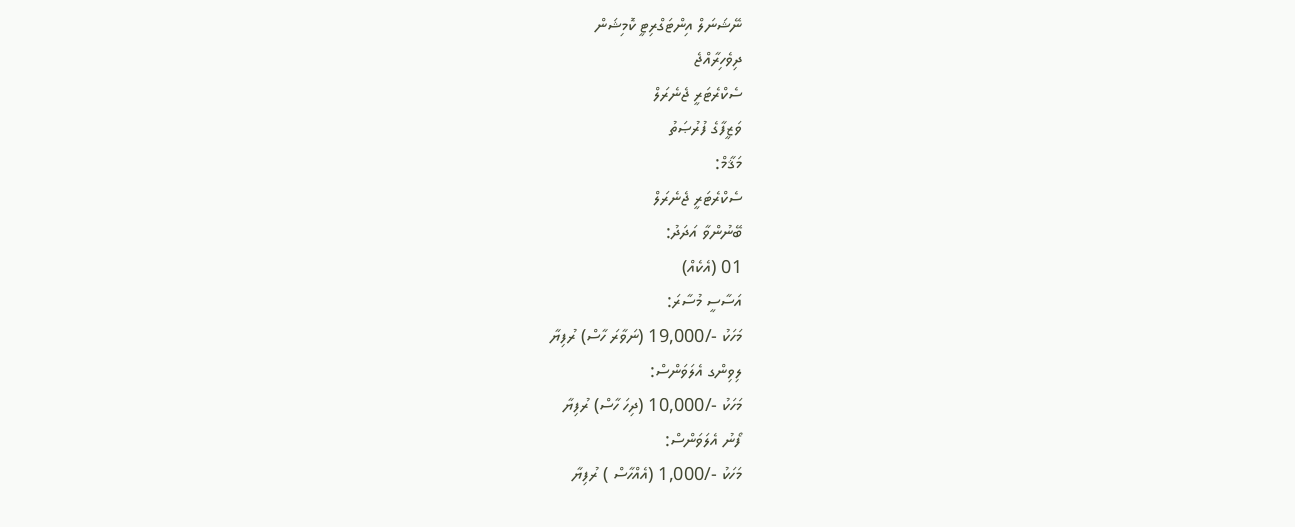ނޭޝަނަލް އިންޓަގްރިޓީ ކޮމިޝަން
ދިވެހިރާއްޖެ
ސެކްރެޓަރީ ޖެނެރަލް
ވަޒީފާގެ ފުރުޞަތު
މަޤާމް:
ސެކްރެޓަރީ ޖެނެރަލް
ބޭނުންވާ އަދަދު:
01 (އެކެއް)
އަސާސީ މުސާރަ:
މަހަކު -/19,000 (ނަވާރަ ހާސް) ރުފިޔާ
ލިވިންގ އެލަވަންސް:
މަހަކު -/10,000 (ދިހަ ހާސް) ރުފިޔާ
ފޯނު އެލަވަންސް:
މަހަކު -/1,000 (އެއްހާސް ) ރުފިޔާ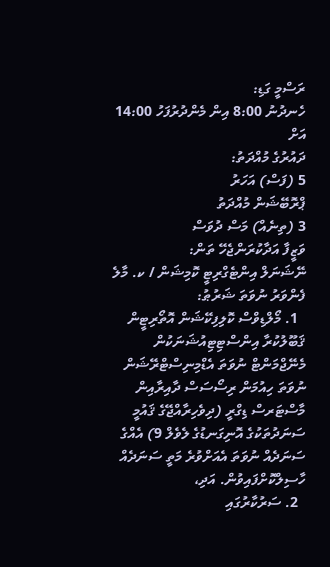ރަސްމީ ގަޑި:
ހެނދުނު 8:00 އިން މެންދުރުފަހު 14:00 އަށް
ދައުރުގެ މުއްދަތު:
5 (ފަސް) އަހަރު
ޕްރޮބޭޝަން މުއްދަތު
3 (ތިނެއް) މަސް ދުވަސް
ވަޒީފާ އަދާކުރަންޖެހޭ ތަން:
ނޭޝަނަލް އިންޓެގްރިޓީ ކޮމިޝަން / ކ. މާލެ
ފެންވަރު ނުވަތަ ޝަރުޠު:
  1. މޯލްޑިވްސް ކޮލިފިކޭޝަން އޮތޯރިޓީން ޤަބޫލުކުރާ އިންސްޓިޓިއުޝަނަކުން މެނޭޖްމަންޓް ނުވަތަ އެޑްމިނިސްޓްރޭޝަން ނުވަތަ ހިއުމަން ރިސޯސަސް ދާއިރާއިން މާސްޓަރސް ޑިގްރީ (ދިވެހިރާއްޖޭގެ ޤައުމީ ސަނަދުތަކުގެ އޮނިގަނޑުގެ ލެވެލް 9) އެއްގެ ސަނަދެއް ނުވަތަ އެއަށްވުރެ މަތީ ސަނަދެއް ހާސިލްކޮށްފައިވުން. އަދި،
  2. ސަރުކާރުގައި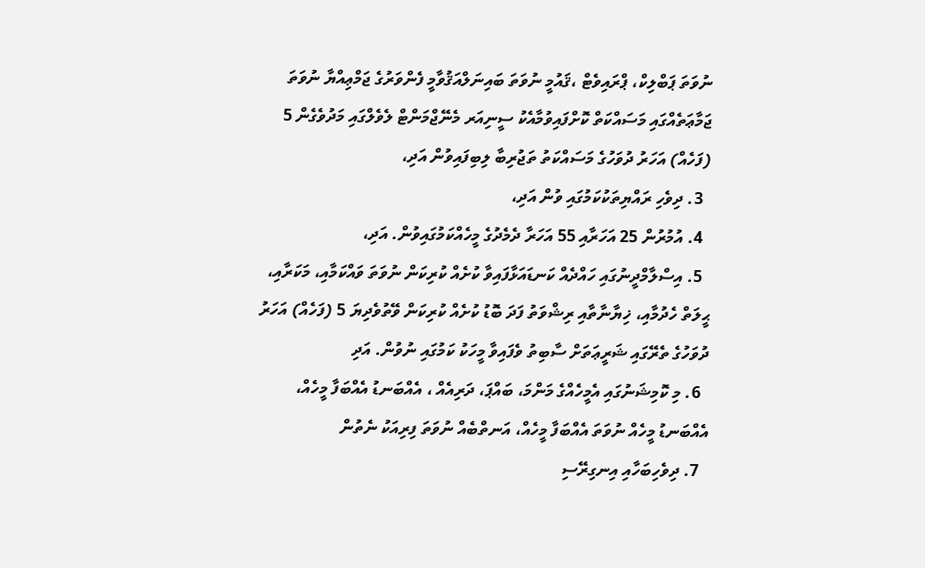ނުވަތަ ޕަބްލިކް، ޕްރައިވެޓް ،ޤައުމީ ނުވަތަ ބައިނަލްއަޤުވާމީ ފެންވަރުގެ ޖަމްޢިއްޔާ ނުވަތަ ޖަމާޢަތެއްގައި މަސައްކަތް ކޮށްފައިވުމާއެކު ސީނިއަރ މެނޭޖްމަންޓް ލެވެލްގައި މަދުވެގެން 5 (ފަހެއް) އަހަރު ދުވަހުގެ މަސައްކަތު ތަޖުރިބާ ލިބިފައިވުން އަދި،
  3. ދިވެހި ރައްޔިތަކުކަމުގައި ވުން އަދި،
  4. އުމުރުން 25 އަހަރާއި 55 އަހަރާ ދެމެދުގެ މީހެއްކަމުގައިވުން. އަދި،
  5. އިސްލާމްދީނުގައި ހައްދެއް ކަނޑައަޅާފައިވާ ކުށެއް ކުރިކަން ނުވަތަ ވައްކަމާއި، މަކަރާއި، ޙީލަތް ހެދުމާއި، ޚިޔާނާތާއި ރިޝްވަތު ފަދަ ބޮޑު ކުށެއް ކުރިކަން ވޭތުވެދިޔަ 5 (ފަހެއް) އަހަރު ދުވަހުގެ ތެރޭގައި ޝަރީޢަތަށް ސާބިތު ވެފައިވާ މީހަކު ކަމުގައި ނުވުން. އަދި
  6. މި ކޮމިޝަނުގައި އެމީހެއްގެ މަންމަ، ބައްޕަ، ދަރިއެއް ، އެއްބަނޑު އެއްބަފާ މީހެއް، އެއްބަނޑު މީހެއް ނުވަތަ އެއްބަފާ މީހެއް، އަނތްބެއް ނުވަތަ ފިރިއަކު ނެތުން
  7. ދިވެހިބަހާއި އިނގިރޭސި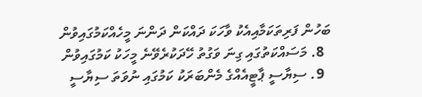ބަހުން ފަރިތަކަމާއިއެކު ވާހަކަ ދައްކަން ދަންނަ މީހެއްކަމުގައިވުން
  8. މަސައްކަތުގައި ގިނަ ވަގުތު ހޭދަކުރެވޭނެ މީހަކު ކަމުގައިވުން
  9. ސިޔާސީ ޕާޓީއެއްގެ މެންބަރަކު ކަމުގައި ނުވަތަ ސިޔާސީ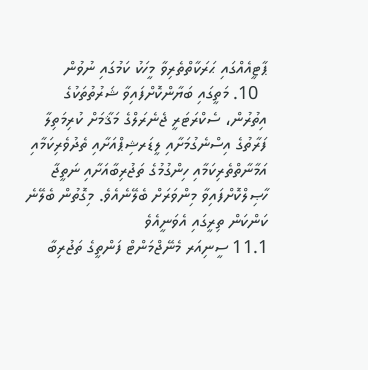ޕާޓީއެއްގައި ޙަރަކާތްތެރިވާ މީހަކު ކަމުގައި ނުވުން
  10. މަތީގައި ބަޔާންކޮށްފައިވާ ޝަރުތުތަކުގެ އިތުރުން، ސެކްރަޓަރީ ޖެނެރަލްގެ މަޤާމަށް ކުރިމަތިލާ ފަރާތުގެ އިސްނެގުމަށާއި ލީޑަރޝިޕްއަށާއި ތެދުވެރިކަމާއި އަމާނާތްތެރިކަމާއި ހިންގުމުގެ ތަޖުރިބާއަށާއި ނަތީޖާ ހާޞިލްކޮށްފައިވާ މިންވަރަށް ބެލޭނެއެވެ. މިގޮތުން ބެލޭނެ ކަންކަން ތިރީގައި އެވަނީއެވެ
11.1 ސީނިއަރ މެނޭޖްމަންޓް ފަންތީގެ ތަޖުރިބާ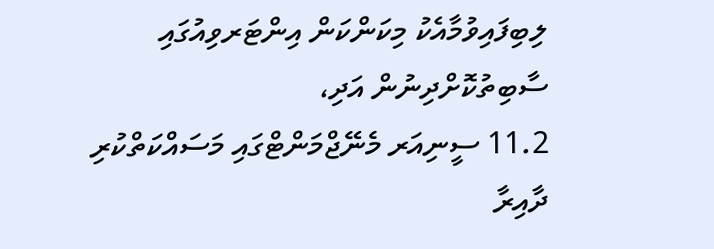ލިބިފައިވުމާއެކު މިކަންކަން އިންޓަރވިއުގައި ސާބިތުކޮށްދިނުން އަދި،
11.2 ސީނިއަރ މެނޭޖްމަންޓްގައި މަސައްކަތްކުރި ދާއިރާ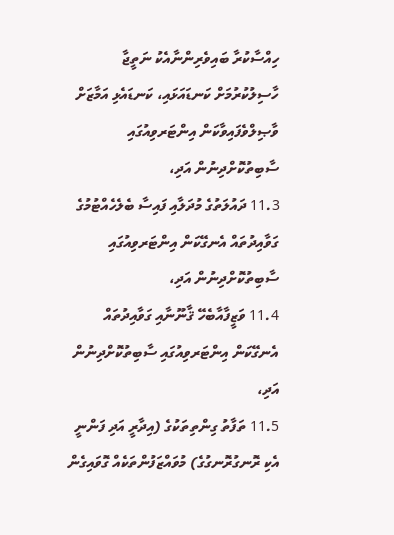ހިއްސާކުރާ ބައިވެރިންނާއެކު ނަތީޖާ ހާސިލުކުރުމަށް ކަނޑައަޅައި، ކަނޑައެޅި އަމާޒަށް ވާޞިލްވެފައިވާކަން އިންޓަރވިއުގައި ސާބިތުކޮށްދިނުން އަދި،
11.3 ދައުލަތުގެ މުދަލާއި ފައިސާ ބެލެހެއްޓުމުގެ ގަވާއިދުތައް އެނގޭކަން އިންޓަރވިއުގައި ސާބިތުކޮށްދިނުން އަދި،
11.4 ވަޒީފާއާބެހޭ ޤާނޫނާއި ގަވާއިދުތައް އެނގޭކަން އިންޓަރވިއުގައި ސާބިތުކޮށްދިނުން އަދި،
11.5 ތަފާތު ގިންތިތަކުގެ (އިދާރީ އަދި ފަންނީ އެކި ރޮނގުރޮނގުގެ) މުވައްޒަފުންތަކެއް ގޮވައިގެން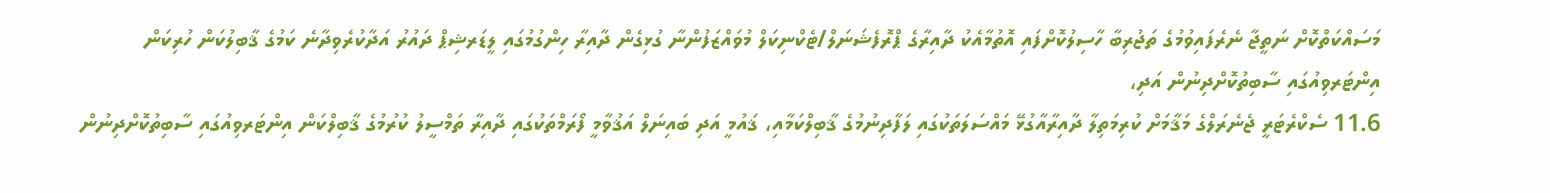މަސައްކަތްކޮށް ނަތީޖާ ނެރެފައިވުމުގެ ތަޖުރިބާ ހާސިލުކޮށްފައި އޮތުމާއެކު ދާއިރާގެ ޕްރޮފެޝަނަލް/ޓެކްނިކަލް މުވައްޒަފުންނާ ގުޅިގެން ދާއިރާ ހިންގުމުގައި ލީޑަރޝިޕް ދައުރު އަދާކުރެވިދާނެ ކަމުގެ ޤާބިލުކަން ހުރިކަން އިންޓަރވިއުގައި ސާބިތުކޮށްދިނުން އަދި،
11.6 ސެކްރެޓަރީ ޖެނެރަލްގެ މަޤާމަށް ކުރިމަތިލާ ދާއިރާއާގުޅޭ މައްސަލަތަކުގައި ލަފާދިނުމުގެ ޤާބިލްކަމާއި، ޤައުމީ އަދި ބައިނަލް އަޤުވާމީ ފޯރަމްތަކުގައި ދާއިރާ ތަމްސީލު ކުރުމުގެ ޤާބިލްކަން އިންޓަރވިއުގައި ސާބިތުކޮށްދިނުން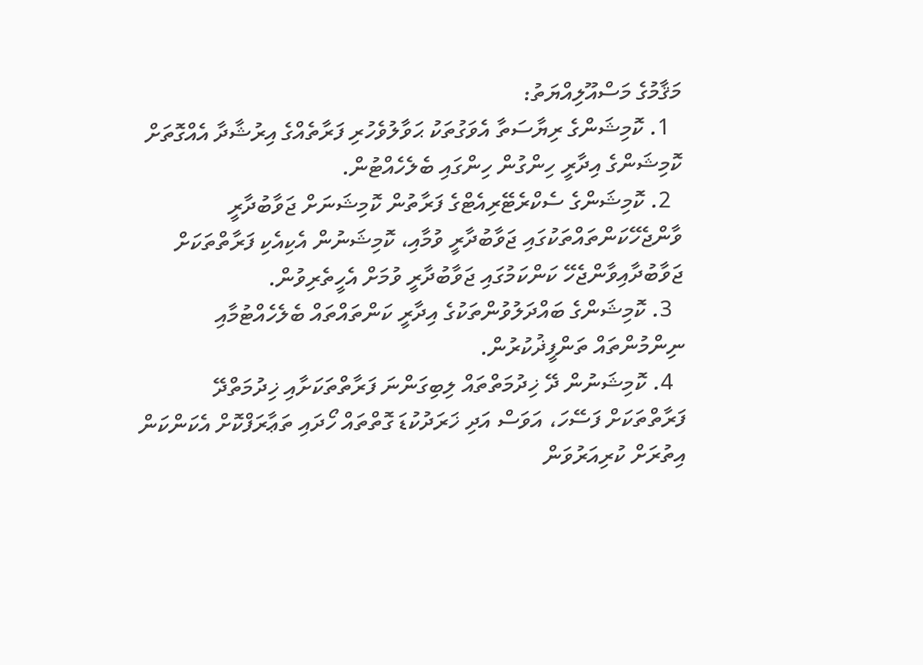މަޤާމުގެ މަސްއޫލިއްޔަތު:
  1. ކޮމިޝަންގެ ރިޔާސަތާ އެވަގުތަކު ޙަވާލުވެހުރި ފަރާތެއްގެ އިރުޝާދާ އެއްގޮތަށް ކޮމިޝަންގެ އިދާރީ ހިންގުން ހިންގައި ބެލެހެއްޓުން.
  2. ކޮމިޝަންގެ ސެކްރެޓޭރިއެޓްގެ ފަރާތުން ކޮމިޝަނަށް ޖަވާބުދާރީ ވާންޖެހޭކަންތައްތަކުގައި ޖަވާބުދާރީ ވުމާއި، ކޮމިޝަނުން އެކިއެކި ފަރާތްތަކަށް ޖަވާބުދާއިވާންޖެހޭ ކަންކަމުގައި ޖަވާބުދާރީ ވުމަށް އެހީތެރިވުން.
  3. ކޮމިޝަންގެ ބައްދަލުވުންތަކުގެ އިދާރީ ކަންތައްތައް ބެލެހެއްޓުމާއި ނިންމުންތައް ތަންފީޛުކުރުން.
  4. ކޮމިޝަނުން ދޭ ޚިދުމަތްތައް ލިބިގަންނަ ފަރާތްތަކަށާއި ޚިދުމަތްދޭ ފަރާތްތަކަށް ފަސޭހަ، އަވަސް އަދި ޚަރަދުކުޑަ ގޮތްތައް ހޯދައި ތަޢާރަފްކޮށް އެކަންކަން އިތުރަށް ކުރިއަރުވަން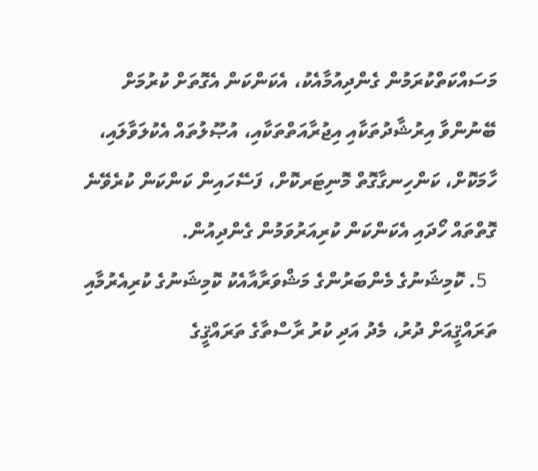މަސައްކަތްކުރަމުން ގެންދިއުމާއެކު، އެކަންކަން އެގޮތަށް ކުރުމަށް ބޭނުންވާ އިރުޝާދުތަކާއި އިޖުރާއަތްތަކާއި، އުޞޫލުތައް އެކުލަވާލައި، ހާމަކޮށް، ކަންހިނގާގޮތް މޮނިޓަރކޮށް، ފަސޭހައިން ކަންކަން ކުރެވޭނެ ގޮތްތައް ހޯދައި އެކަންކަން ކުރިއަރުވަމުން ގެންދިއުން.
  5. ކޮމިޝަނުގެ މެންބަރުންގެ މަޝްވަރާއާއެކު ކޮމިޝަނުގެ ކުރިއެރުމާއި ތަރައްޤީއަށް ދުރު، މެދު އަދި ކުރު ރާސްތާގެ ތަރައްޤީގެ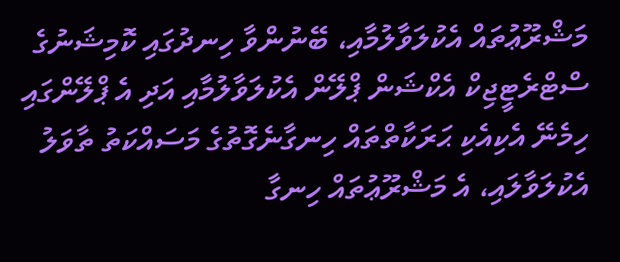މަޝްރޫޢުތައް އެކުލަވާލުމާއި، ބޭނުންވާ ހިނދުގައި ކޮމިޝަނުގެ ސްޓްރެޓީޖިކް އެކްޝަން ޕްލޭން އެކުލަވާލުމާއި އަދި އެ ޕްލޭންގައި ހިމެނޭ އެކިއެކި ޙަރަކާތްތައް ހިނގާނެގޮތުގެ މަސައްކަތު ތާވަލު އެކުލަވާލައި، އެ މަޝްރޫޢުތައް ހިނގާ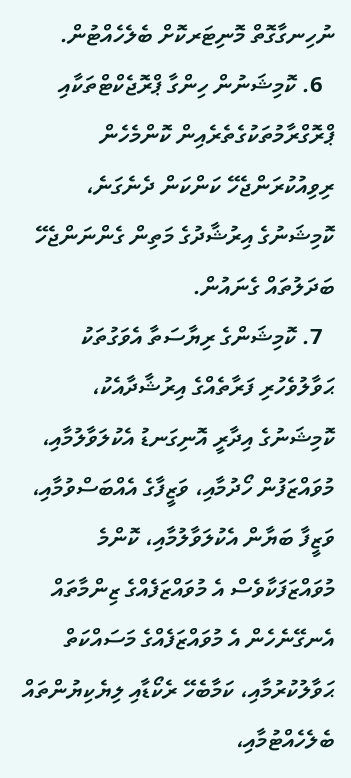ނުހިނގާގޮތް މޮނިޓަރކޮށް ބެލެހެއްޓުން.
  6. ކޮމިޝަނުން ހިންގާ ޕްރޮޖެކްޓްތަކާއި ޕްރޮގްރާމުތަކުގެތެރެއިން ކޮންމެހެން ރިވިއުކުރަންޖެހޭ ކަންކަން ދެނެގަނެ، ކޮމިޝަނުގެ އިރުޝާދުގެ މަތިން ގެންނަންޖެހޭ ބަދަލުތައް ގެނައުން.
  7. ކޮމިޝަންގެ ރިޔާސަތާ އެވަގުތަކު ޙަވާލުވެހުރި ފަރާތެއްގެ އިރުޝާދާއެކު، ކޮމިޝަނުގެ އިދާރީ އޮނިގަނޑު އެކުލަވާލުމާއި، މުވައްޒަފުން ހޯދުމާއި، ވަޒީފާގެ އެއްބަސްވުމާއި، ވަޒީފާ ބަޔާން އެކުލަވާލުމާއި، ކޮންމެ މުވައްޒަފަކާވެސް އެ މުވައްޒަފެއްގެ ޒިންމާތައް އެނގޭނެހެން އެ މުވައްޒަފެއްގެ މަސައްކަތް ޙަވާލުކުރުމާއި، ކަމާބެހޭ ރެކޯޑާއި ލިޔެކިޔުންތައް ބެލެހެއްޓުމާއި،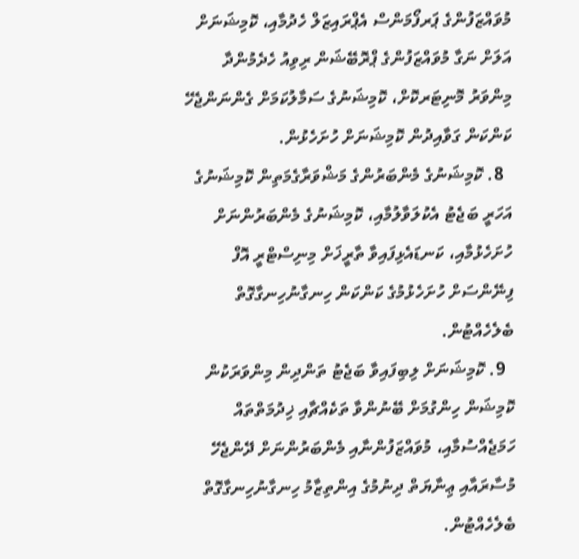މުވައްޒަފުންގެ ޕަރފޯމަންސް އެޕްރައިޒަލް ހެދުމާއި، ކޮމިޝަނަށް އަލަށް ނަގާ މުވައްޒަފުންގެ ޕްރޮބޭޝަން ރިވިއު ހެދެމުންދާ މިންވަރު މޮނިޓަރކޮށް، ކޮމިޝަނުގެ ސަމާލުކަމަށް ގެންނަންޖެހޭ ކަންކަން ގަވާއިދުން ކޮމިޝަނަށް ހުށަހެޅުން.
  8. ކޮމިޝަނުގެ މެންބަރުންގެ މަޝްވަރާގެމަތިން ކޮމިޝަނުގެ އަހަރީ ބަޖެޓު އެކުލަވާލުމާއި، ކޮމިޝަނުގެ މެންބަރުންނަށް ހުށަހެޅުމާއި، ކަނޑައެޅިފައިވާ ތާރީޚަށް މިނިސްޓްރީ އޮފް ފިނޭންސަށް ހުށަހެޅުމުގެ ކަންކަން ހިނގާނުހިނގާގޮތް ބެލެހެއްޓުން.
  9. ކޮމިޝަނަށް ލިބިފައިވާ ބަޖެޓު ތަންދިން މިންވަރަކުން ކޮމިޝަން ހިންގުމަށް ބޭނުންވާ ތަކެއްޗާއި ޚިދުމަތްތައް ހަމަޖެއްސުމާއި، މުވައްޒަފުންނާއި މެންބަރުންނަށް ދޭންޖެހޭ މުސާރައާއި ޢިނާޔަތް ދިނުމުގެ އިންތިޒާމު ހިނގާނުހިނގާގޮތް ބެލެހެއްޓުން.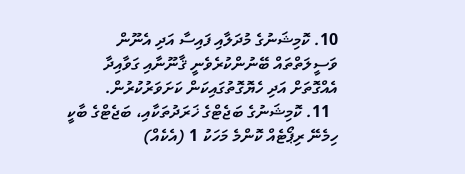10. ކޮމިޝަނުގެ މުދަލާއި ފައިސާ އަދި އެނޫން ވަސީލަތްތައް ބޭނުންކުރެވެނީ ޤާނޫނާއި ގަވާއިދާ އެއްގޮތަށް އަދި ހެޔޮގޮތުގައިކަން ކަށަވަރުކުރުން.
  11. ކޮމިޝަނުގެ ބަޖެޓްގެ ޚަރަދުތަކާއި، ބަޖެޓްގެ ބާކީ ހިމެނޭ ރިޕޯޓެއް ކޮންމެ މަހަކު 1 (އެކެއް)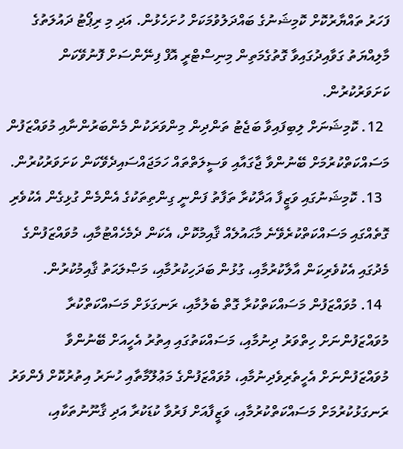ފަހަރު ތައްޔާރުކޮށް ކޮމިޝަނުގެ ބައްދަލުވުމަކަށް ހުށަހެޅުން. އަދި މި ރިޕޯޓު ދައުލަތުގެ މާލިއްޔަތު ގަވާއިދުގައިވާ ގޮތުގެމަތިން މިނިސްޓްރީ އޮފް ފިނޭންސަށް ފޮނުވޭކަން ކަށަވަރުކުރުން.
  12. ކޮމިޝަނަށް ލިބިފައިވާ ބަޖެޓު ތަންދިން މިންވަރަކުން މެންބަރުންނާއި މުވައްޒަފުން މަސައްކަތްކުރުމަށް ބޭނުންވާ ޖާގައާއި ވަސީލަތްތައް ހަމަޖައްސައިދެވޭކަން ކަށަވަރުކުރުން.
  13. ކޮމިޝަނުގައި ވަޒީފާ އަދާކުރާ ތަފާތު ފަންނީ ގިންތިތަކުގެ އެންމެން ގުޅިގެން އެކުވެރި ގޮތެއްގައި މަސައްކަތްކުރެވޭނެ މާޙައުލެއް ޤާއިމުކޮށް، އެކަން ދެމެހެއްޓުމާއި، މުވައްޒަފުންގެ މެދުގައި އެކުވެރިކަން އާލާކުރުމާއި، ގުޅުން ބަދަހިކުރުމާއި، މަޞްލަޙަތު ޤާއިމުކުރުން.
  14. މުވައްޒަފުން މަސައްކަތްކުރާ ގޮތް ބެލުމާއި، ރަނގަޅަށް މަސައްކަތްކުރާ މުވައްޒަފުންނަށް ހިތްވަރު ދިނުމާއި، މަސައްކަތުގައި އިތުރު އެހީއަށް ބޭނުންވާ މުވައްޒަފުންނަށް އެހީތެރިވެދިނުމާއި، މުވައްޒަފުންގެ މަޢުލޫމާތާއި ހުނަރު އިތުރުކޮށް ފެންވަރު ރަނގަޅުކުރުމަށް މަސައްކަތްކުރުމާއި، ވަޒީފާއަށް ފަރުވާ ކުޑަކުރާ އަދި ޤާނޫނުތަކާއި،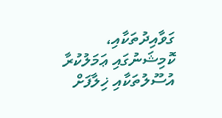ގަވާއިދުތަކާއި، ކޮމިޝަނުގައި ޢަމަލުކުރާ އުސޫލުތަކާއި ޚިލާފަށް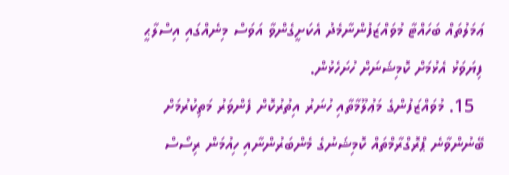ޢަމަލުތައް ބަހައްޓާ މުވައްޒަފުންނާމެދު އެކަށީގެންވާ އަވަސް މިނެއްގައި އިސްލާޙީ ފިޔަވަޅު އެޅުމަށް ކޮމިޝަނަށް ހުށަހެޅުން.
  15. މުވައްޒަފުންގެ މަޢުލޫމާތާއި ހުނަރު އިތުރުކޮށް ފެންވަރު މަތިކުރުމަށް ބޭނުންވާނެ ޕްރޮގްރާމްތައް ކޮމިޝަނުގެ މެންބަރުންނާއި ހިއުމަން ރިސޯސް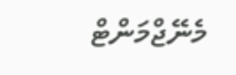މެނޭޖްމަންޓް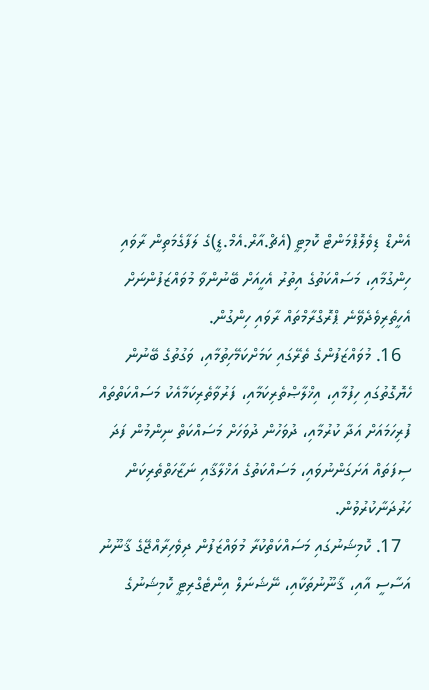އެންޑް ޑިވެލޮޕްމަންޓް ކޮމިޓީ (އެޗް.އާރް.އެމް.ޑީ)ގެ ލަފާގެމަތިން ރާވައި ހިންގުމާއި، މަސައްކަތުގެ އިތުރު އެހީއަށް ބޭނުންވާ މުވައްޒަފުންނަށް އެހީތެރިވެދެވޭނެ ޕްރޮގްރާމްތައް ރާވައި ހިންގުން.
  16. މުވައްޒަފުންގެ ތެރޭގައި ކަމަށްކަމޭހިތުމާއި، ވަގުތުގެ ބޭނުން ހެޔޮގޮތުގައި ހިފުމާއި، އިޚްލާޞްތެރިކަމާއި، ފަރުވާތެރިކަމާއެކު މަސައްކަތްތައް ފުރިހަމައަށް އަދާ ކުރުމާއި، ދުވަހުން ދުވަހަށް މަސައްކަތް ނިންމުން ފަދަ ސިފަތައް އަށަގަންނުވައި، މަސައްކަތުގެ އަޚްލާޤާއި ނަޒާހަތްތެރިކަން ހަރުދަނާކުރުވުން.
  17. ކޮމިޝަނުގައި މަސައްކަތްކުރާ މުވައްޒަފުން ދިވެހިރާއްޖޭގެ ޤާނޫނު އަސާސީ އާއި، ޤާނޫނުތަކާއި، ނޭޝަނަލް އިންޓެގްރިޓީ ކޮމިޝަނުގެ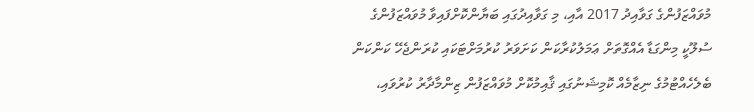މުވައްޒަފުންގެ ގަވާއިދު 2017 އާއި، މި ގަވާއިދުގައި ބަޔާންކޮށްފައިވާ މުވައްޒަފުންގެ ސުލޫކީ މިންގަޑާ އެއްގޮތަށް ޢަމަލުކުރާކަން ކަށަވަރު ކުރުމަށްޓަކައި ކުރަންޖެހޭ ކަންކަން ބެލެހެއްޓުމުގެ ނިޒާމެއް ކޮމިޝަނުގައި ޤާއިމުކޮށް މުވައްޒަފުން ޒިންމާދާރު ކުރުވައި،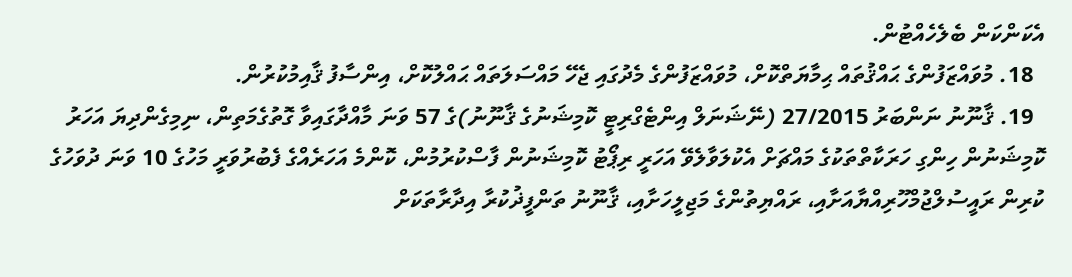އެކަންކަން ބެލެހެއްޓުން.
  18. މުވައްޒަފުންގެ ޙައްޤުތައް ޙިމާޔަތްކޮށް، މުވައްޒަފުންގެ މެދުގައި ޖެހޭ މައްސަލަތައް ޙައްލުކޮށް، އިންސާފު ޤާއިމުކުރުން.
  19. ޤާނޫނު ނަންބަރު 27/2015 (ނޭޝަނަލް އިންޓެގްރިޓީ ކޮމިޝަނުގެ ޤާނޫނު)ގެ 57 ވަނަ މާއްދާގައިވާ ގޮތުގެމަތިން، ނިމިގެންދިޔަ އަހަރު ކޮމިޝަނުން ހިންގި ހަރަކާތްތަކުގެ މައްޗަށް އެކުލަވާލެވޭ އަހަރީ ރިޕޯޓު ކޮމިޝަނުން ފާސްކުރުމުން، ކޮންމެ އަހަރެއްގެ ފެބުރުވަރީ މަހުގެ 10 ވަނަ ދުވަހުގެ ކުރިން ރައީސުލްޖުމްހޫރިއްޔާއަށާއި، ރައްޔިތުންގެ މަޖިލީހަށާއި، ޤާނޫނު ތަންފީޛުކުރާ އިދާރާތަކަށް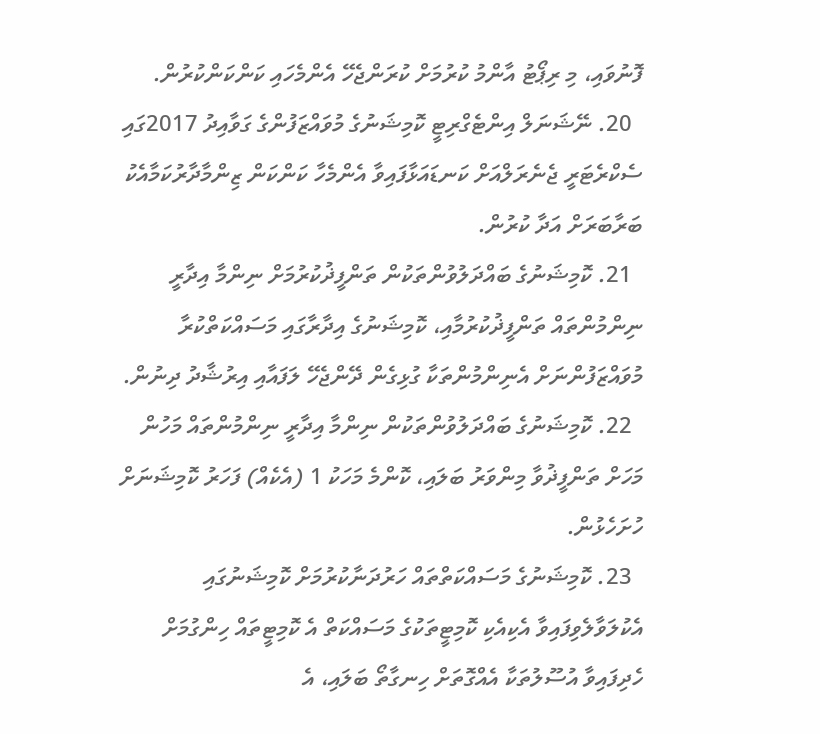ފޮނުވައި، މި ރިޕޯޓު އާންމު ކުރުމަށް ކުރަންޖެހޭ އެންމެހައި ކަންކަންކުރުން.
  20. ނޭޝަނަލް އިންޓެގްރިޓީ ކޮމިޝަނުގެ މުވައްޒަފުންގެ ގަވާއިދު 2017ގައި ސެކްރެޓަރީ ޖެނެރަލްއަށް ކަނޑައަޅާފައިވާ އެންމެހާ ކަންކަން ޒިންމާދާރުކަމާއެކު ބަރާބަރަށް އަދާ ކުރުން.
  21. ކޮމިޝަނުގެ ބައްދަލުވުންތަކުން ތަންފީޛުކުރުމަށް ނިންމާ އިދާރީ ނިންމުންތައް ތަންފީޛުކުރުމާއި، ކޮމިޝަނުގެ އިދާރާގައި މަސައްކަތްކުރާ މުވައްޒަފުންނަށް އެނިންމުންތަކާ ގުޅިގެން ދޭންޖެހޭ ލަފައާއި އިރުޝާދު ދިނުން.
  22. ކޮމިޝަނުގެ ބައްދަލުވުންތަކުން ނިންމާ އިދާރީ ނިންމުންތައް މަހުން މަހަށް ތަންފީޛުވާ މިންވަރު ބަލައި، ކޮންމެ މަހަކު 1 (އެކެއް) ފަހަރު ކޮމިޝަނަށް ހުށަހެޅުން.
  23. ކޮމިޝަނުގެ މަސައްކަތްތައް ހަރުދަނާކުރުމަށް ކޮމިޝަނުގައި އެކުލަވާލެވިފައިވާ އެކިއެކި ކޮމިޓީތަކުގެ މަސައްކަތް އެ ކޮމިޓީތައް ހިންގުމަށް ހެދިފައިވާ އުސޫލުތަކާ އެއްގޮތަށް ހިނގާތޯ ބަލައި، އެ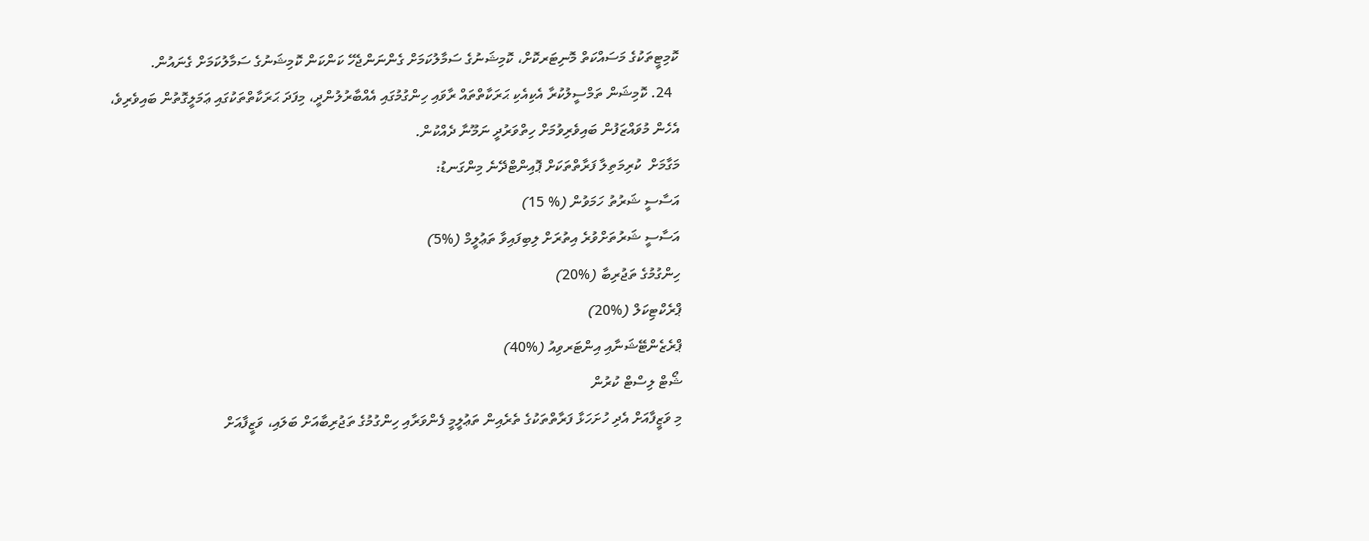ކޮމިޓީތަކުގެ މަސައްކަތް މޮނިޓަރކޮށް، ކޮމިޝަނުގެ ސަމާލުކަމަށް ގެންނަންޖެހޭ ކަންކަން ކޮމިޝަނުގެ ސަމާލުކަމަށް ގެނައުން.
  24. ކޮމިޝަން ތަމްސީލުކުރާ އެކިއެކި ޙަރަކާތްތައް ރާވައި ހިންގުމުގައި އެއްބާރުލުންދީ، މިފަދަ ޙަރަކާތްތަކުގައި ޢަމަލީގޮތުން ބައިވެރިވެ، އެހެން މުވައްޒަފުން ބައިވެރިވުމަށް ހިތްވަރުދީ ނަމޫނާ ދެއްކުން.
މަގާމަށް  ކުރިމަތިލާ ފަރާތްތަކަށް ޕޮއިންޓްދޭނެ މިންގަނޑު:
އަސާސީ ޝަރުތު ހަމަވުން (% 15)
އަސާސީ ޝަރުތަށްވުރެ އިތުރަށް ލިބިފައިވާ ތަޢުލީމް (%5)
ހިންގުމުގެ ތަޖުރިބާ (%20)
ޕްރެކްޓިކަލް (%20)
ޕްރެޒެންޓޭޝަނާއި އިންޓަރވިއު (%40)
ޝޯޓް ލިސްޓް ކުރުން
މި ވަޒީފާއަށް އެދި ހުށަހަޅާ ފަރާތްތަކުގެ ތެރެއިން ތަޢުލީމީ ފެންވަރާއި ހިންގުމުގެ ތަޖުރިބާއަށް ބަލައި، ވަޒީފާއަށް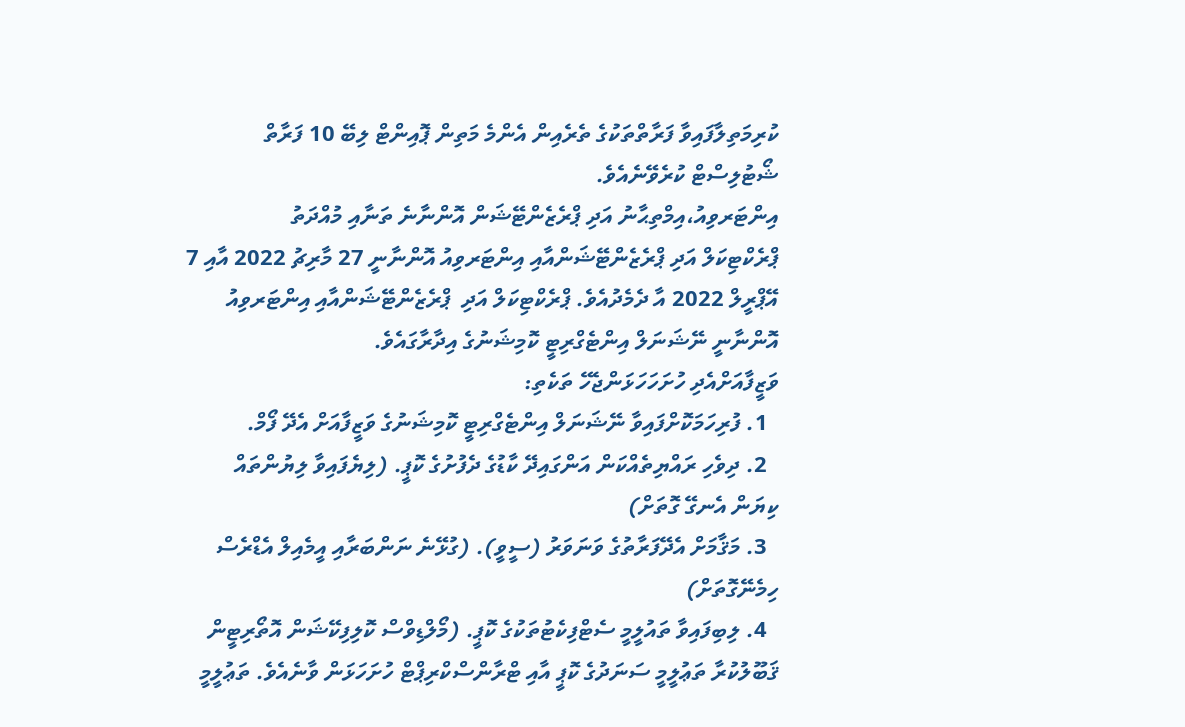ކުރިމަތިލާފައިވާ ފަރާތްތަކުގެ ތެރެއިން އެންމެ މަތިން ޕޮއިންޓް ލިބޭ 10 ފަރާތް ޝޯޓުލިސްޓް ކުރެވޭނެއެވެ.
އިންޓަރވިއު،އިމްތިޙާނު އަދި ޕްރެޒެންޓޭޝަން އޮންނާނެ ތަނާއި މުއްދަތު
ޕްރެކްޓިކަލް އަދި ޕްރެޒެންޓޭޝަންއާއި އިންޓަރވިއު އޮންނާނީ 27 މާރިޗު 2022 އާއި 7 އޭޕްރީލް 2022 އާ ދެމެދުއެވެ. ޕްރެކްޓިކަލް އަދި  ޕްރެޒެންޓޭޝަންއާއި އިންޓަރވިއު އޮންނާނީ ނޭޝަނަލް އިންޓެގްރިޓީ ކޮމިޝަނުގެ އިދާރާގައެވެ.
ވަޒީފާއަށްއެދި ހުށަހަހަޅަންޖެހޭ ތަކެތި:
  1. ފުރިހަމަކޮށްފައިވާ ނޭޝަނަލް އިންޓެގްރިޓީ ކޮމިޝަނުގެ ވަޒީފާއަށް އެދޭ ފޯމް.
  2. ދިވެހި ރައްޔިތެއްކަން އަންގައިދޭ ކާޑުގެ ދެފުށުގެ ކޮޕީ. (ލިޔެފައިވާ ލިޔުންތައް ކިޔަން އެނގޭ ގޮތަށް)
  3. މަޤާމަށް އެދޭފަރާތުގެ ވަނަވަރު (ސީވީ). (ގުޅޭނެ ނަންބަރާއި އީމެއިލް އެޑްރެސް ހިމެނޭގޮތަށް)
  4. ލިބިފައިވާ ތައުލީމީ ސެޓްފިކެޓުތަކުގެ ކޮޕީ. (މޯލްޑިވްސް ކޮލިފިކޭޝަން އޮތޯރިޓީން ޤަބޫލުކުރާ ތަޢުލީމީ ސަނަދުގެ ކޮޕީ އާއި ޓްރާންސްކްރިޕްޓް ހުށަހަޅަން ވާނެއެވެ. ތަޢުލީމީ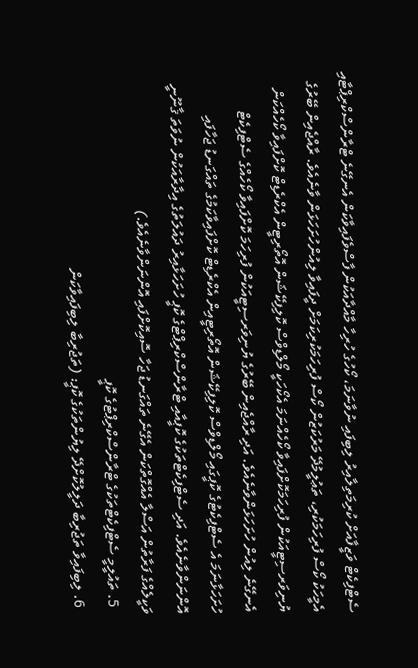ސެޓްފިކެޓް ވަޒީފާއަށް ކުރިމަތިލާއިރު ލިބިފައި ނުވާނަމަ، ކޯހުގެ ހުރިހާ މާއްދާއަކުން ފާސްވެފައިވާކަން އެނގޭނެ ޓްރާންސްކްރިޕްޓާއި އެމީހަކު ކޯސް ފުރިހަމަކުރި، ތަޢުލީމުދޭ މަރުކަޒުން ކޯސް ފުރިހަމަކުރިކަމަށް ދީފައިވާ ލިއުންހުށަހަޅަން ވާނެއެވެ. ރާއްޖެއިން ބޭރުގެ ޔުނިވަރސިޓީއަކުން ފުރިހަމަކޮށްފައިވާ ކޯހެއްނަމަ އެކޯހަކީ މޯލްޑިވްސް ކޮލިފިކޭޝަން އޮތޯރިޓީން އެކްރެޑިޓް ކޮށްފައިވާ ކޯހެއްކަން އެނގޭނެ ލިއުން ހުށަހަޅަންވާނެއެވެ. އަދި ރާއްޖެއިން ބޭރުގެ ޔުނިވަރސިޓީއަކުން ފުރިހަމަ ކޮށްފައިވާ ކޯހެއްގެ ސެޓްފިކެޓް ހުށަހަޅާނަމަ އެ ސެޓްފިކެޓުގެ ކޮޕީގައި މޯލްޑިވްސް ކޮލިފިކޭޝަން އޮތޯރިޓީއިން އެކްރެޑިޓް ކޮށްފައިވާކަމުގެ ތައްގަނޑު ޖަހާފައި އޮންނަންވާނެއެވެ. އަދި ސެޓްފިކެޓްތަކުގެ ކޮޕީއާއި ޓްރާންސްކްރިޕްޓްގެ ކޮޕީ ހުށަހަޅާއިރު ދައުލަތުގެ އިދާރާއަކުން ނުވަތަ ޤާނޫނީ ވަކީލެއްގެ ފަރާތުން އަސްލާ އެއްގޮތްކަން އެގޭނެ ތައްގަނޑު ޖަހާ ސޮއިކޮށްފައި އޮންނަންވާނެއެވެ.)
  5. ތައުލީމީ ސެޓްފިކެޓްތަކުގެ ޓްރާންސްކްރިޕްޓުގެ ކޮޕީ
  6. ލިބިފައިވާ ތަޖުރިބާ ދަލީލުކޮށްދޭ ލިޔުންތަކުގެ ކޮޕީ: (ތަޖުރިބާ ލިބިފައިވާކަން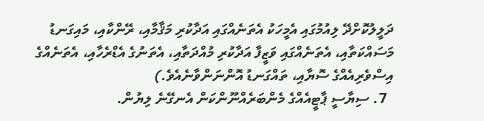ދަލީލުކޮށްދޭ ލިއުމުގައި އެމީހަކު އެތަނެއްގައި އަދާކުރި މަޤާމާއި، ރޭންކާއި، މައިގަނޑު މަސައްކަތާއި، އެތަނެއްގައި ވަޒީފާ އަދާކުރި މުއްދަތާއި، އެތަނުގެ އެޑްރެހާއި، އެތަނެއްގެ އިސްވެރިއެއްގެ ސޮޔާއި، ތައްގަނޑު އޮންނަންވާނެއެވެ.)
  7. ސިޔާސީ ޕާޓީއެއްގެ މެންބަރެއްނޫންކަން އެނގޭނެ ލިޔުން.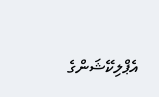އެޕްލިކޭޝަންގެ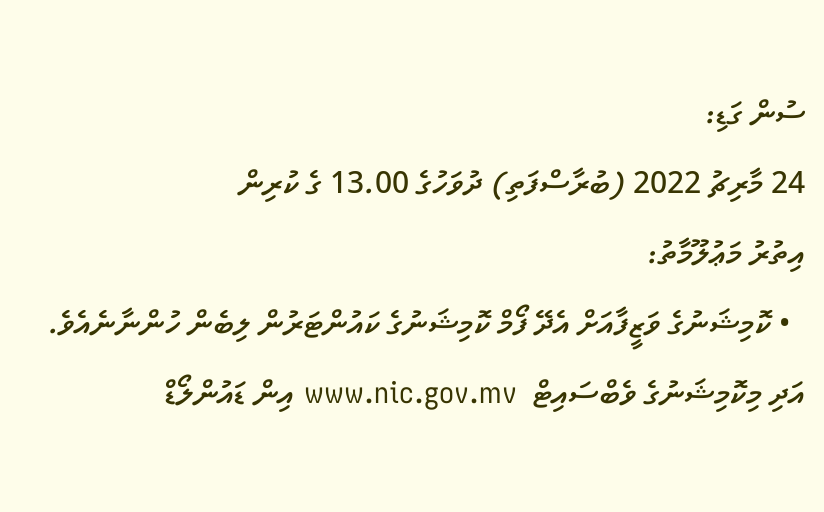ސުން ގަޑި:
24 މާރިޗު 2022 (ބުރާސްފަތި) ދުވަހުގެ 13.00 ގެ ކުރިން
އިތުރު މަޢުލޫމާތު:
  • ކޮމިޝަނުގެ ވަޒީފާއަށް އެދޭ ފޯމް ކޮމިޝަނުގެ ކައުންޓަރުން ލިބެން ހުންނާނެއެވެ. އަދި މިކޮމިޝަނުގެ ވެބްސައިޓް  www.nic.gov.mv އިން ޑައުންލޯޑް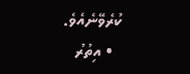ކުރެވޭނެއެވެ.
  • އިތުރު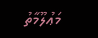މަޢުލޫމާތު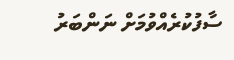ސާފުކުރެއްވުމަށް ނަންބަރު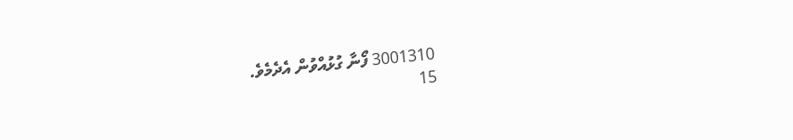3001310 ފޯނާ ގުޅުއްވުން އެދެމެވެ.
15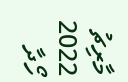މާރިޗު 2022
ހޯދާ